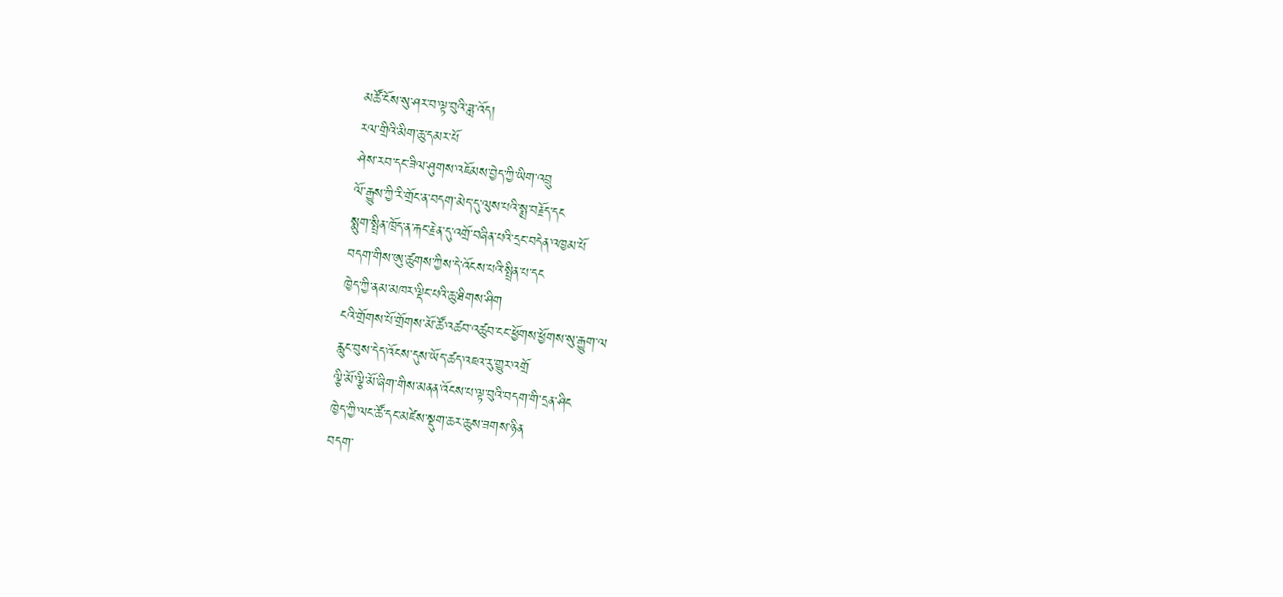མཚོ་ངོས་སུ་ཤར་བ་ལྟ་བུའི་ཟླ་འོད།
རལ་གྲིའི་མིག་ཆུ་དམར་པོ
ཤེས་རབ་དང་ཟིལ་ཤུགས་འཇོམས་བྱེད་ཀྱི་ཡིག་འབྲུ
ལོ་རྒྱུས་ཀྱི་རི་གྲོང་ན་བདག་མེད་དུ་ལུས་པའི་སྨྲ་བརྗོད་དང
སྨུག་སྤྲིན་ཁྲོད་ན་རྐང་རྗེན་དུ་འགྲོ་བཞིན་པའི་དྲང་བདེན་འཁྱམ་པོ
བདག་གིས་ཨུ་ཚུགས་ཀྱིས་དེ་འོངས་པའི་སྤྲིན་པ་དང
ཁྱེད་ཀྱི་ནམ་མཁར་ལྡིང་པའི་ཆུ་ཐིགས་ཤིག
ངའི་གྲོགས་པོ་གྲོགས་མོ་ཚོ་འཚབ་འཚུབ་ངང་ཕྱོགས་ཕྱོགས་སུ་རྒྱུག་ལ
རླུང་བུས་དེད་འོངས་དུས་ཡོད་ཚད་འཇའ་རུ་གྱུར་འགྲོ
ལྕི་མོ་ལྕི་མོ་ཞིག་གིས་མནན་འོངས་པ་ལྟ་བུའི་བདག་གི་དྲན་ཤིང
ཁྱེད་ཀྱི་ལང་ཚོ་དང་མཛེས་སྡུག་ཆར་ཆུས་ཟགས་ཉིན
བདག་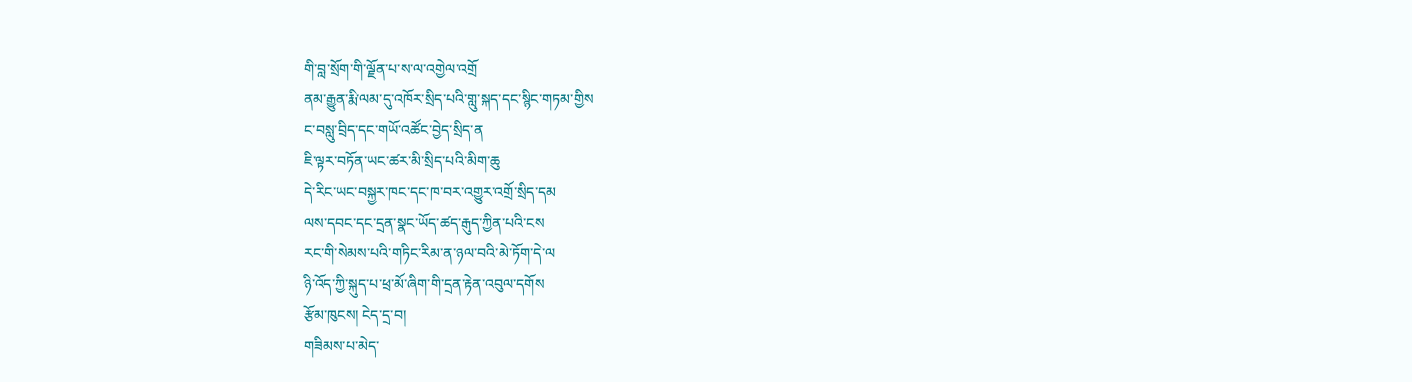གི་བླ་སྲོག་གི་ལྗོན་པ་ས་ལ་འགྱེལ་འགྲོ
ནམ་རྒྱུན་རྨི་ལམ་དུ་འཁོར་སྲིད་པའི་གླུ་སྐད་དང་སྙིང་གཏམ་གྱིས
ང་བསླུ་བྲིད་དང་གཡོ་འཚོང་བྱེད་སྲིད་ན
ཇི་ལྟར་བཏོན་ཡང་ཚར་མི་སྲིད་པའི་མིག་ཆུ
དེ་རིང་ཡང་བསྐྱར་ཁང་དང་ཁ་བར་འགྱུར་འགྲོ་སྲིད་དམ
ལས་དབང་དང་དྲན་སྣང་ཡོད་ཚད་རྒུད་ཀྱིན་པའི་ངས
རང་གི་སེམས་པའི་གཏིང་རིམ་ན་ཉལ་བའི་མེ་ཏོག་དེ་ལ
ཉི་འོད་ཀྱི་སྐུད་པ་ཕྲ་མོ་ཞིག་གི་དྲན་རྟེན་འབུལ་དགོས
རྩོམ་ཁུངས། ངེད་དྲ་བ།
གཟིམས་པ་མེད་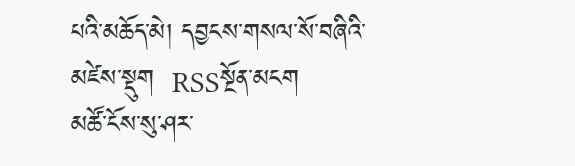པའི་མཆོད་མེ། དབྱངས་གསལ་སོ་བཞིའི་མཛེས་སྡུག  RSSསྔོན་མངག
མཚོ་ངོས་སུ་ཤར་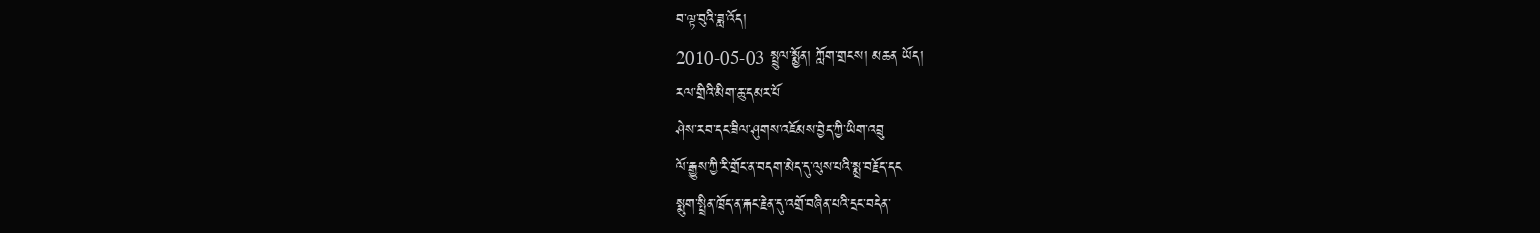བ་ལྟ་བུའི་ཟླ་འོད།
2010-05-03 སྤྲུལ་སྨྱོན། ཀློག་གྲངས། མཆན ཡོད།
རལ་གྲིའི་མིག་ཆུ་དམར་པོ
ཤེས་རབ་དང་ཟིལ་ཤུགས་འཇོམས་བྱེད་ཀྱི་ཡིག་འབྲུ
ལོ་རྒྱུས་ཀྱི་རི་གྲོང་ན་བདག་མེད་དུ་ལུས་པའི་སྨྲ་བརྗོད་དང
སྨུག་སྤྲིན་ཁྲོད་ན་རྐང་རྗེན་དུ་འགྲོ་བཞིན་པའི་དྲང་བདེན་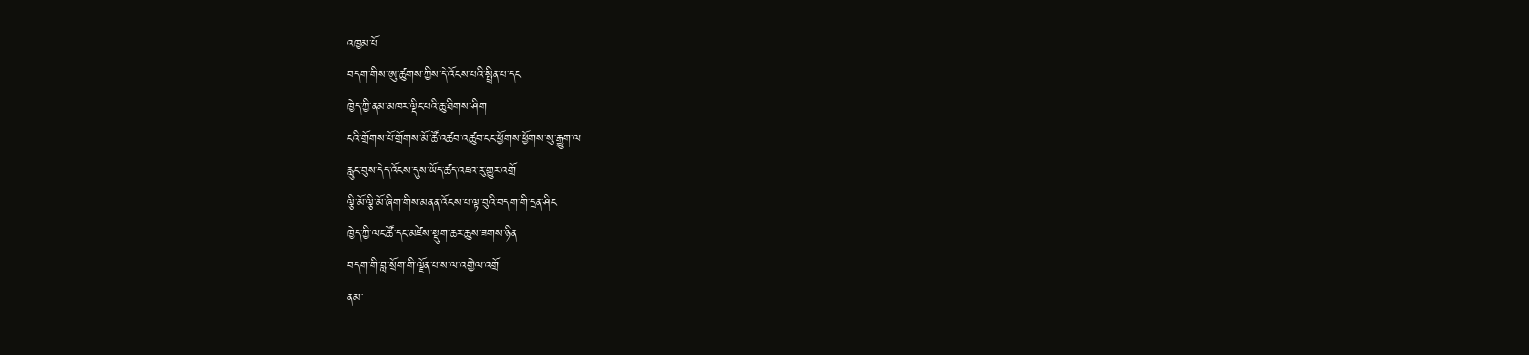འཁྱམ་པོ
བདག་གིས་ཨུ་ཚུགས་ཀྱིས་དེ་འོངས་པའི་སྤྲིན་པ་དང
ཁྱེད་ཀྱི་ནམ་མཁར་ལྡིང་པའི་ཆུ་ཐིགས་ཤིག
ངའི་གྲོགས་པོ་གྲོགས་མོ་ཚོ་འཚབ་འཚུབ་ངང་ཕྱོགས་ཕྱོགས་སུ་རྒྱུག་ལ
རླུང་བུས་དེད་འོངས་དུས་ཡོད་ཚད་འཇའ་རུ་གྱུར་འགྲོ
ལྕི་མོ་ལྕི་མོ་ཞིག་གིས་མནན་འོངས་པ་ལྟ་བུའི་བདག་གི་དྲན་ཤིང
ཁྱེད་ཀྱི་ལང་ཚོ་དང་མཛེས་སྡུག་ཆར་ཆུས་ཟགས་ཉིན
བདག་གི་བླ་སྲོག་གི་ལྗོན་པ་ས་ལ་འགྱེལ་འགྲོ
ནམ་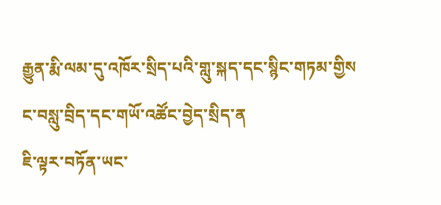རྒྱུན་རྨི་ལམ་དུ་འཁོར་སྲིད་པའི་གླུ་སྐད་དང་སྙིང་གཏམ་གྱིས
ང་བསླུ་བྲིད་དང་གཡོ་འཚོང་བྱེད་སྲིད་ན
ཇི་ལྟར་བཏོན་ཡང་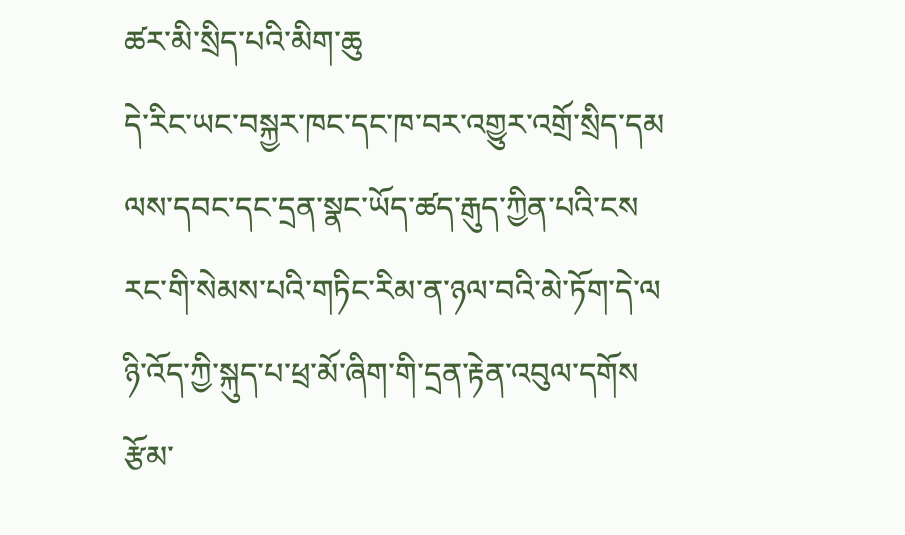ཚར་མི་སྲིད་པའི་མིག་ཆུ
དེ་རིང་ཡང་བསྐྱར་ཁང་དང་ཁ་བར་འགྱུར་འགྲོ་སྲིད་དམ
ལས་དབང་དང་དྲན་སྣང་ཡོད་ཚད་རྒུད་ཀྱིན་པའི་ངས
རང་གི་སེམས་པའི་གཏིང་རིམ་ན་ཉལ་བའི་མེ་ཏོག་དེ་ལ
ཉི་འོད་ཀྱི་སྐུད་པ་ཕྲ་མོ་ཞིག་གི་དྲན་རྟེན་འབུལ་དགོས
རྩོམ་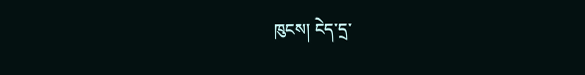ཁུངས། ངེད་དྲ་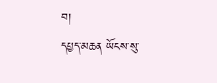བ།
དཔྱད་མཆན ཡོངས་སུ་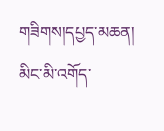གཟིགས།དཔྱད་མཆན།
མིང་མི་འགོད་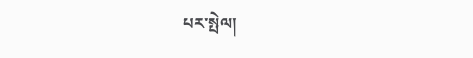པར་སྤེལ།